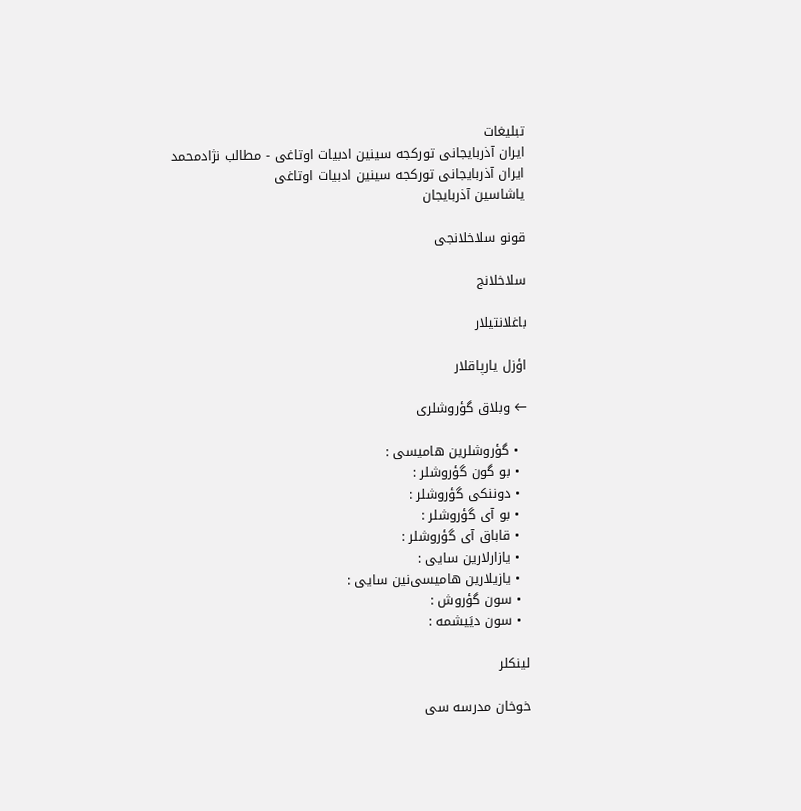تبلیغات
ایران آذربایجانی تورکجه سینین ادبیات اوتاغی - مطالب نژادمحمد
ایران آذربایجانی تورکجه سینین ادبیات اوتاغی
یاشاسین آذربایجان

قونو سلاخلانجی

سلاخلانج

باغلانتیلار

اؤزل یارپاقلار‌

← وبلاق گؤروشلری

  • گؤروشلرین هامیسی :
  • بو گون گؤروشلر :
  • دوننکی گؤروشلر :
  • بو آی گؤروشلر :
  • قاباق آی گؤرو‌شلر :
  • یازارلارین سایی :
  • یازیلارین هامیسی‌نین سایی :
  • سون گؤروش :
  • سون دیَیشمه :

لینکلر‌

خوخان مدرسه سی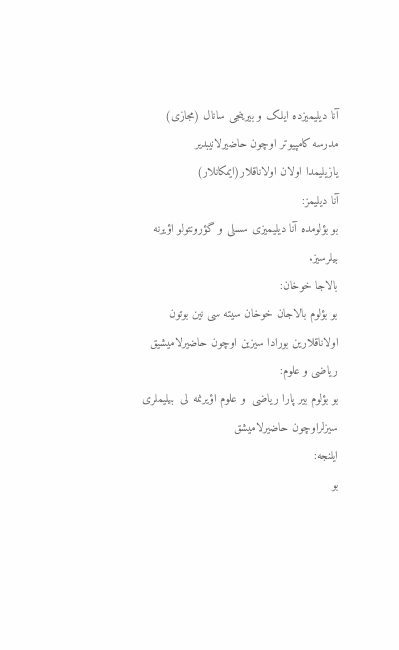آنا دیلیمیزده ایلک و بیرینجی سانال (مجازی) مدرسه کامپیوتر اوچون حاضیرلانیبدیر
یازیلیمدا اولان اولاناقلار(ایمکانلار)
آنا دیلیمز:
بو بؤلومده آنا دیلیمیزی سسلی و گؤرونتولو اؤیرنه بیلرسیز.
بالاجا خوخان:
بو بؤلوم بالاجان خوخان سیته سی نین بوتون اولاناقلارین بورادا سیزین اوچون حاضیرلامیشیق
ریاضی و علوم:
بو بؤلوم بیر پارا ریاضی  و علوم اؤیرنمه لی  بیلیملری سیزلراوچون حاضیرلامیشق
ایلنجه:
بو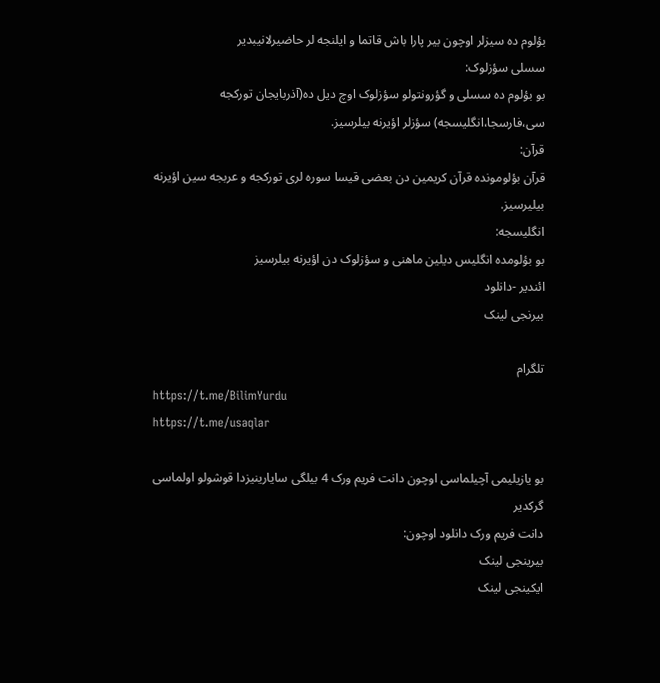بؤلوم ده سیزلر اوچون بیر پارا باش قاتما و ایلنجه لر حاضیرلانیبدیر
سسلی سؤزلوک:
بو بؤلوم ده سسلی و گؤرونتولو سؤزلوک اوچ دیل ده(آذربایجان تورکجه سی،فارسجا،انگلیسجه) سؤزلر اؤیرنه بیلرسیز.
قرآن:
قرآن بؤلومونده قرآن کریمین دن بعضی قیسا سوره لری تورکجه و عربجه سین اؤیرنه بیلیرسیز.
انگلیسجه:
بو بؤلومده انگلیس دیلین ماهنی و سؤزلوک دن اؤیرنه بیلرسیز
ائندیر -دانلود
بیرنجی لینک

تلگرام
https://t.me/BilimYurdu
https://t.me/usaqlar

بو یازیلیمی آچیلماسی اوچون دانت فریم ورک 4 بیلگی سایارینیزدا قوشولو اولماسی گرکدیر
دانت فریم ورک دانلود اوچون:
بیرینجی لینک
ایکینجی لینک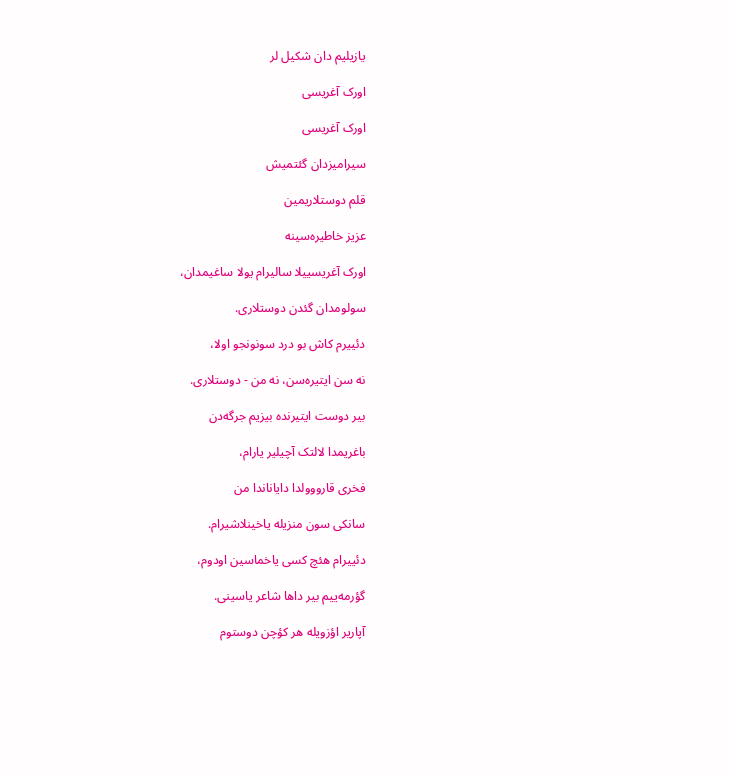یازیلیم دان شکیل لر

اورک آغریسی

اورک آغریسی

سیرامیزدان گئتمیش

قلم دوستلاریمین

عزیز خاطیره‌سینه

اورک آغریسییلا سالیرام یولا ساغیمدان،

سولومدان گئدن دوستلاری.

دئییرم کاش بو درد سونونجو اولا،

نه سن ایتیره‌سن، نه من - دوستلاری.

بیر دوست ایتیرنده بیزیم جرگه‌دن

باغریمدا لالتک آچیلیر یارام،

فخری قارووولدا دایاناندا من

سانکی سون منزیله یاخینلاشیرام.

دئییرام هئچ کسی یاخماسین اودوم،

گؤرمه‌ییم بیر داها شاعر یاسینی.

آپاریر اؤزویله هر کؤچن دوستوم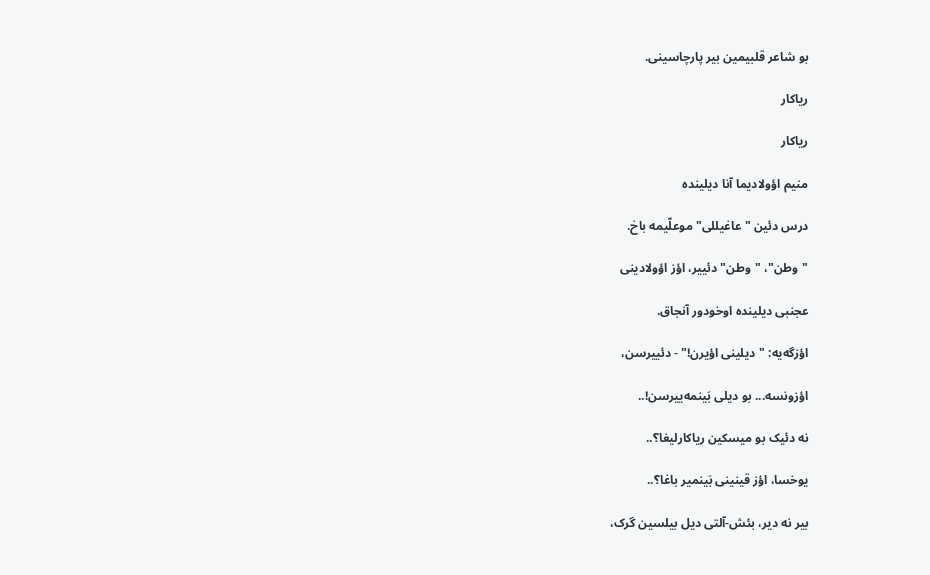بو شاعر قلبیمین بیر پارچاسینی.

ریاکار

ریاکار

منیم اؤولادیما آنا دیلینده

درس دئین "عاغیللی" موعلّیمه باخ.

"وطن"، "وطن" دئییر، اؤز اؤولادینی

عجنبی دیلینده اوخودور آنجاق.

اؤزگه‌یه: "دیلینی اؤیرن!" - دئییرسن،

اؤزونسه... بو دیلی بَینمه‌ییرسن!..

نه دئیک بو میسکین ریاکارلیغا؟..

یوخسا، اؤز قینینی بَینمیر باغا؟..

بیر نه دیر، بئش-آلتی دیل بیلسین گرک،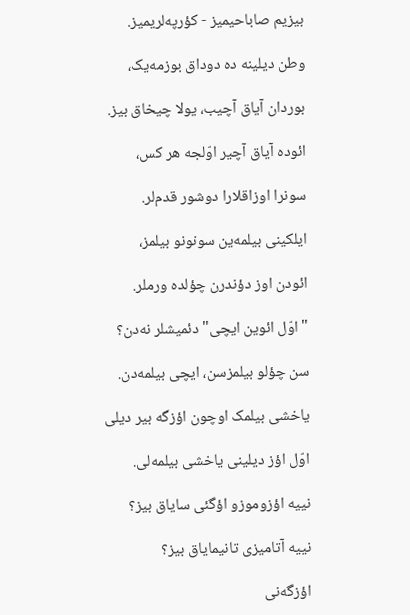بیزیم صاباحیمیز - کؤرپه‌لریمیز.

وطن دیلینه ده دوداق بوزمه‌یک،

بوردان آیاق آچیب، یولا چیخاق بیز.

ائوده آیاق آچیر اوّلجه هر کس،

سونرا اوزاقلارا دوشور قدم‌لر.

ایلکینی بیلمه‌ین سونونو بیلمز،

ائودن اوز دؤندرن چؤلده ورملر.

"اوّل ائوین ایچی" دئمیشلر نه‌دن؟

سن چؤلو بیلمزسن، ایچی بیلمه‌دن.

یاخشی بیلمک اوچون اؤزگه بیر دیلی

اوّل اؤز دیلینی یاخشی بیلمه‌لی.

نییه اؤزوموزو اؤگئی سایاق بیز؟

نییه آتامیزی تانیمایاق بیز؟

اؤزگه‌نی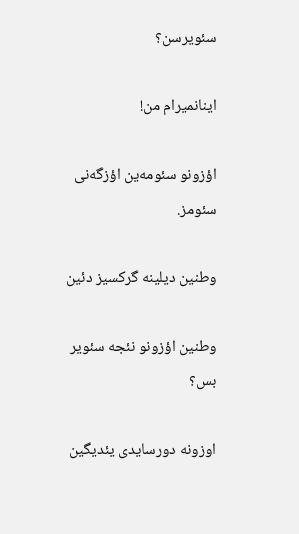سئویرسن؟

اینانمیرام من!

اؤزونو سئومه‌ین اؤزگه‌نی سئومز.

وطنین دیلینه گرکسیز دئین

وطنین اؤزونو نئجه سئویر بس؟

اوزونه دورسایدی یئدیگین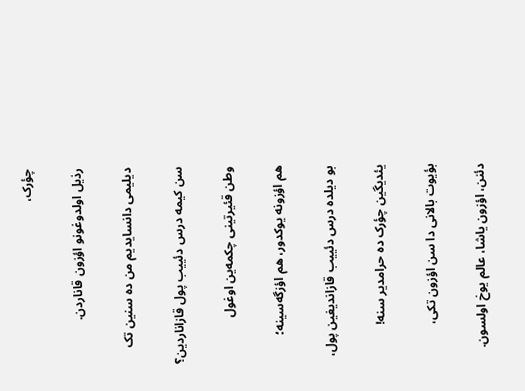چؤرک،

رذیل اولدوغونو اؤزون قاناردن.

دیلیمی دانسایدیم من ده سنین تک

سن کیمه درس دئییب پول قازاناردین؟

وطن قئیرتینی چکمه‌ین اوغول

هم اؤزونه یوکدور، هم اؤزگه‌سینه؛

بو دیلده درس دئییب قازاندیغین پول،

یئدیگین چؤرک ده حرامدیر سنه!

بؤیوت بالانی دا سن اؤزون تکی،

دئنن، اؤزون یاشا، عالم یوخ اولسون.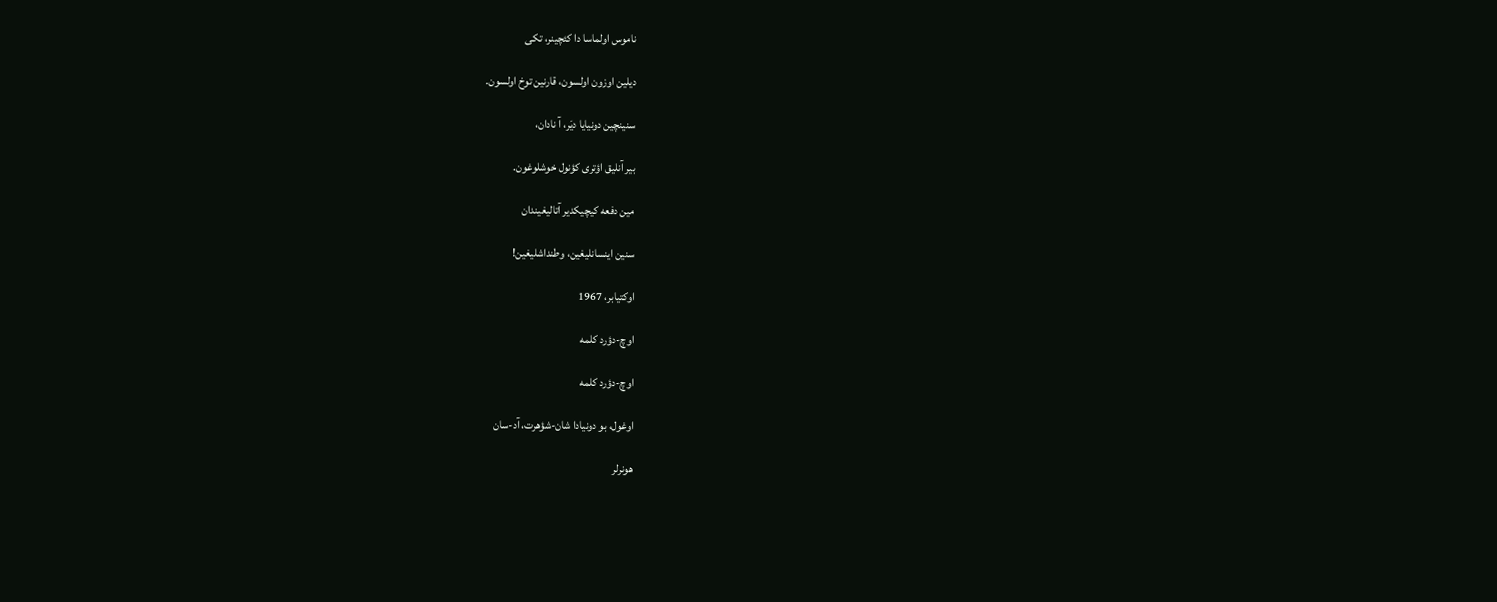ناموس اولماسا دا کئچینر، تکی

دیلین اوزون اولسون، قارنین توخ اولسون.

سنینچین دونیایا دیَر، آ نادان،

بیر آنلیق اؤتری کؤنول خوشلوغون.

مین دفعه‌‌ کیچیکدیر آتالیغیندان

سنین اینسانلیغین، وطنداشلیغین!

اوکتیابر، 1967

اوچ-دؤرد کلمه

اوچ-دؤرد کلمه

اوغول، بو دونیادا شان-شؤهرت، آد-سان

هونرلر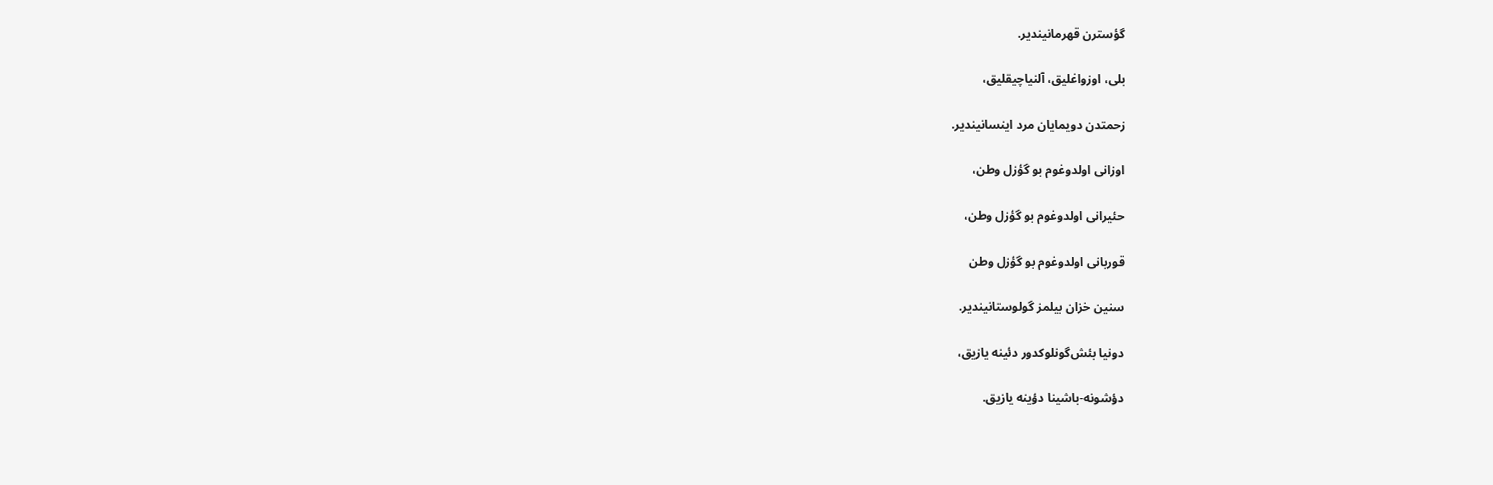گؤسترن قهرمانیندیر.

بلی، اوزواغلیق، آلنیاچیقلیق،

زحمتدن دویمایان مرد اینسانیندیر.

اوزانی اولدوغوم بو گؤزل وطن،

حئیرانی اولدوغوم بو گؤزل وطن،

قوربانی اولدوغوم بو گؤزل وطن

سنین خزان بیلمز گولوستانیندیر.

دونیا بئش‌گونلوکدور دئینه یازیق،

دؤشونه-باشینا دؤینه یازیق.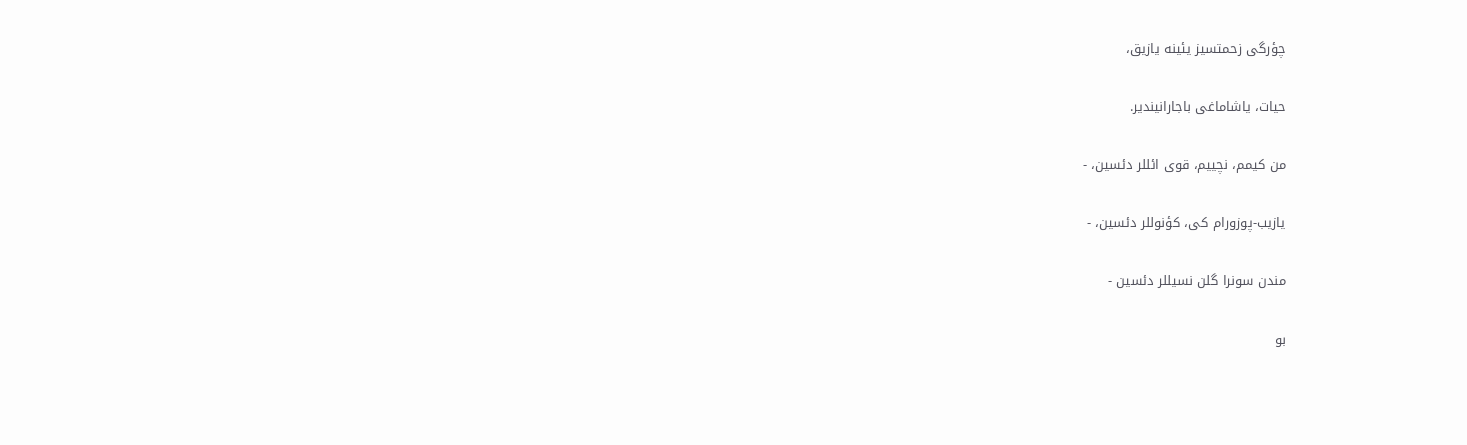چؤرگی زحمتسیز یئینه یازیق،

حیات، یاشاماغی باجارانیندیر.

من کیمم، نچییم، قوی ائللر دئسین، -

یازیب-پوزورام کی، کؤنوللر دئسین، -

مندن سونرا گلن نسیللر دئسین -

بو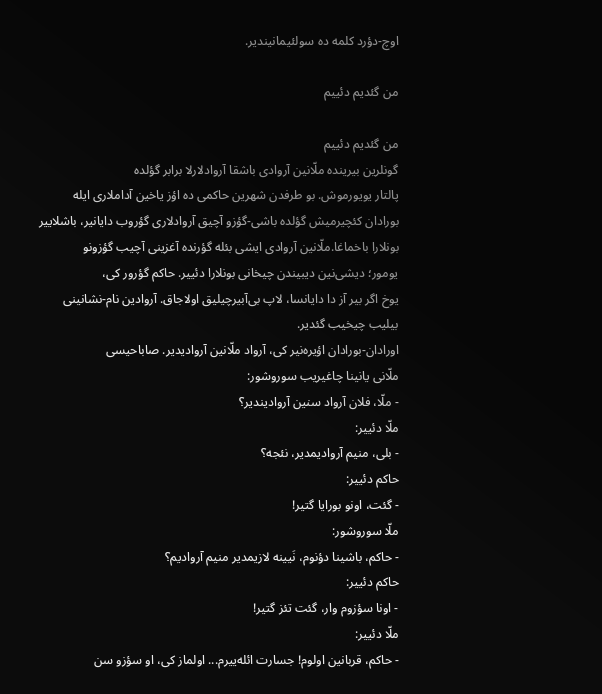اوچ-دؤرد کلمه ده سولئیمانیندیر.

من گئدیم دئییم

من گئدیم دئییم
گونلرین بیرینده ملّانین آروادی باشقا آروادلارلا برابر گؤلده
پالتار یویورموش. بو طرفدن شهرین حاکمی ده اؤز یاخین آداملاری ایله
بورادان کئچیرمیش گؤلده باشی-گؤزو آچیق آروادلاری گؤروب دایانیر، باشلاییر
بونلارا باخماغا.ملّانین آروادی ایشی بئله گؤرنده آغزینی آچیب گؤزونو
یومور؛ دیشی‌نین دیبیندن چیخانی بونلارا دئییر. حاکم گؤرور کی،
یوخ اگر بیر آز دا دایانسا، لاپ بی‌آبیرچیلیق اولاجاق. آروادین نام-نشانینی
بیلیب چیخیب گئدیر.
اورادان-بورادان اؤیره‌نیر کی، آرواد ملّانین آروادیدیر. صاباحیسی
ملّانی یانینا چاغیریب سوروشور:
- ملّا، فلان آرواد سنین آروادیندیر؟
ملّا دئییر:
- بلی، منیم آروادیمدیر، نئجه؟
حاکم دئییر:
- گئت، اونو بورایا گتیر!
ملّا سوروشور:
- حاکم، باشینا دؤنوم، نَیینه لازیمدیر منیم آروادیم؟
حاکم دئییر:
- اونا سؤزوم وار، گئت تئز گتیر!
ملّا دئییر:
- حاکم، قربانین اولوم! جسارت ائله‌ییرم... اولماز کی، او سؤزو سن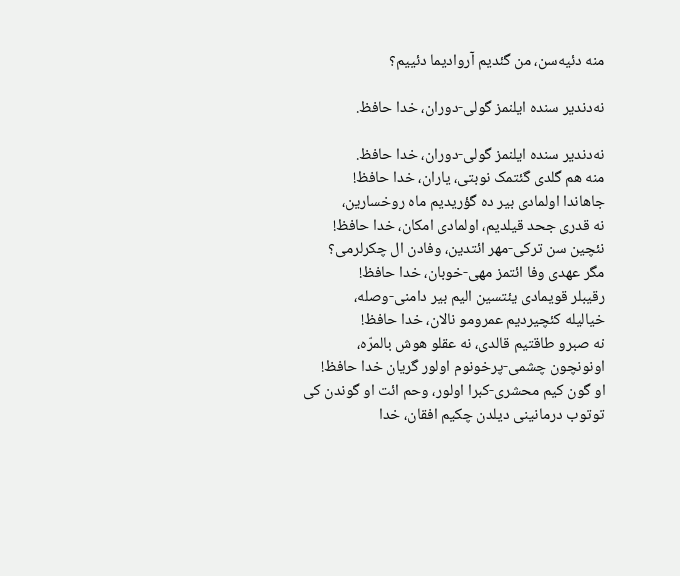منه دئیه‌سن، من گئدیم آروادیما دئییم؟

نه‌دندیر سنده ایلنمز گولی-دوران، خدا حافظ.

نه‌دندیر سنده ایلنمز گولی-دوران، خدا حافظ.
منه هم گلدی گئتمک نوبتی، یاران، خدا حافظ!
جاهاندا اولمادی بیر ده گؤریدیم ماه روخسارین،
نه قدری جحد قیلدیم، اولمادی امکان، خدا حافظ!
نئچین سن ترکی-مهر ائتدین، وفادن ال چکرلرمی؟
مگر عهدی وفا ائتمز مهی-خوبان، خدا حافظ!
رقیبلر قویمادی یئتسین الیم بیر دامنی-وصله،
خیالیله کئچیردیم عمرومو نالان، خدا حافظ!
نه صبرو طاقتیم قالدی، نه عقلو هوش بالمرّه‌،
اونونچون چشمی-پرخونوم اولور گریان خدا حافظ!
او گون کیم محشری-کبرا اولور، وحم ائت او گوندن کی
توتوب درمانینی دیلدن چکیم افقان، خدا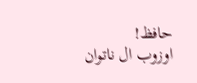حافظ!
اوزوب ال ناتوان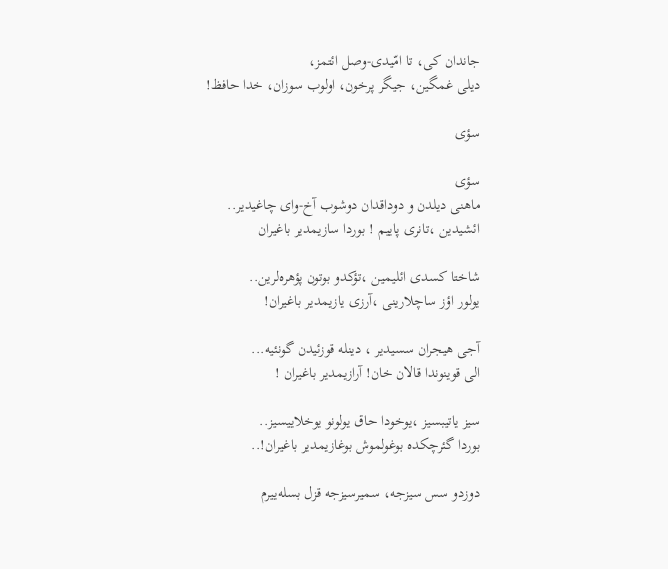جاندان کی، تا امّیدی-وصل ائتمز،
دیلی غمگین، جیگر پرخون، اولوب سوزان، خدا حافظ!

سؤی

سؤی
ماهنی دیلدن و دوداقدان دوشوب آخ-وای چاغیدیر..
ائشیدین ،تانری پاییم ! بوردا سازیمدیر باغیران

شاختا کسدی ائلیمین ،تؤکدو بوتون پؤهره‌لرین..
یولور اؤز ساچلارینی ،آرزی یازیمدیر باغیران!

آجی هیجران سسیدیر ، دینله قوزئیدن گونئیه...
الی قوینوندا قالان خان! آرازیمدیر باغیران !

سیز یاتیبسیز ،یوخودا حاق یولونو یوخلاییسیز..
بوردا گئرچکده بوغولموش بوغازیمدیر باغیران!..

دوزدو سس سیزجه، سمیرسیزجه قزل بسله‌ییرم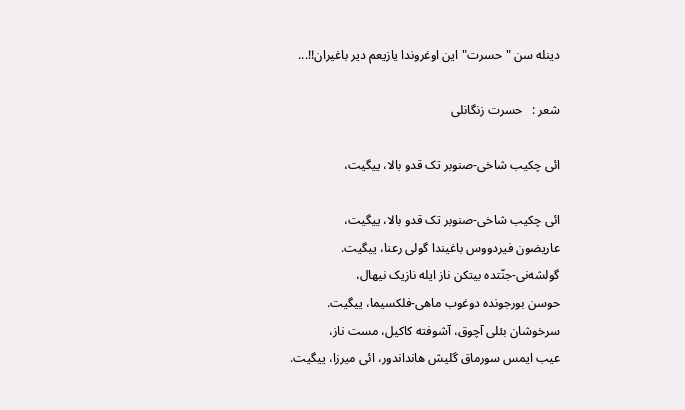دینله سن "حسرت"این اوغروندا یازیعم دیر باغیران!!...

شعر :   حسرت زنگانلی

ائی چکیب شاخی-صنوبر تک قدو بالا، ییگیت،

ائی چکیب شاخی-صنوبر تک قدو بالا، ییگیت،
عاریضون فیردووس باغیندا گولی رعنا، ییگیت.
گولشه‌نی-جنّتده بیتکن ناز ایله نازیک نیهال،
حوسن بورجونده دوغوب ماهی-فلکسیما، ییگیت.
سرخوشان بئلی آچوق، آشوفته کاکیل، مست ناز،
عیب ایمس سورماق گلیش هانداندور، ائی میرزا، ییگیت.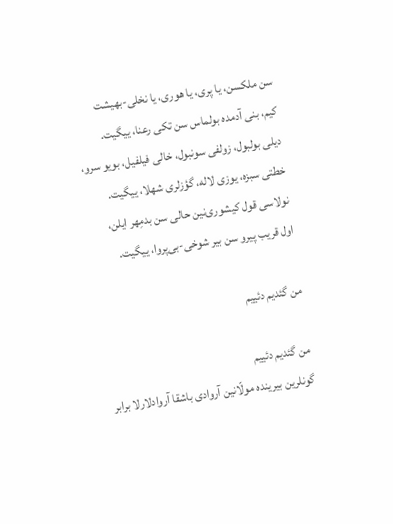سن ملکسن، یا پری، یا هوری، یا نخلی-بهیشت
کیم، بنی آدمده بولماس سن تکی رعنا، ییگیت.
دیلی بولبول، زولفی سونبول، خالی فیلفیل، بویو سرو،
خطتی سبزه، یوزی لاله، گؤزلری شهلا، ییگیت.
نولاسی قول کیشوری‌نین حالی سن بدمِهر ایلن،
اول قریب پیرو سن بیر شوخی-بی‌پروا، ییگیت.

من گئدیم دئییم

من گئدیم دئییم
گونلرین بیرینده مولّانین آروادی باشقا آروادلارلا برابر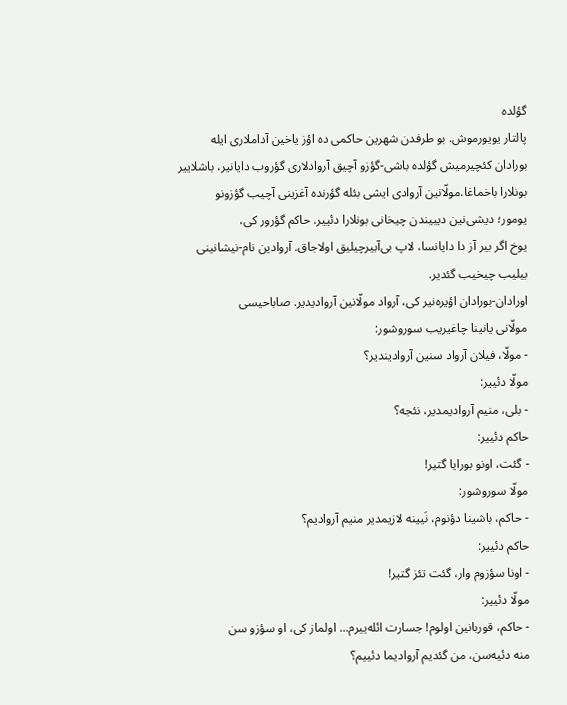گؤلده
پالتار یویورموش. بو طرفدن شهرین حاکمی ده اؤز یاخین آداملاری ایله
بورادان کئچیرمیش گؤلده باشی-گؤزو آچیق آروادلاری گؤروب دایانیر، باشلاییر
بونلارا باخماغا.مولّانین آروادی ایشی بئله گؤرنده آغزینی آچیب گؤزونو
یومور؛ دیشی‌نین دیبیندن چیخانی بونلارا دئییر. حاکم گؤرور کی،
یوخ اگر بیر آز دا دایانسا، لاپ بی‌آبیرچیلیق اولاجاق. آروادین نام-نیشانینی
بیلیب چیخیب گئدیر.
اورادان-بورادان اؤیره‌نیر کی، آرواد مولّانین آروادیدیر. صاباحیسی
مولّانی یانینا چاغیریب سوروشور:
- مولّا، فیلان آرواد سنین آروادیندیر؟
مولّا دئییر:
- بلی، منیم آروادیمدیر، نئجه؟
حاکم دئییر:
- گئت، اونو بورایا گتیر!
مولّا سوروشور:
- حاکم، باشینا دؤنوم، نَیینه لازیمدیر منیم آروادیم؟
حاکم دئییر:
- اونا سؤزوم وار، گئت تئز گتیر!
مولّا دئییر:
- حاکم، قوربانین اولوم! جسارت ائله‌ییرم... اولماز کی، او سؤزو سن
منه دئیه‌سن، من گئدیم آروادیما دئییم؟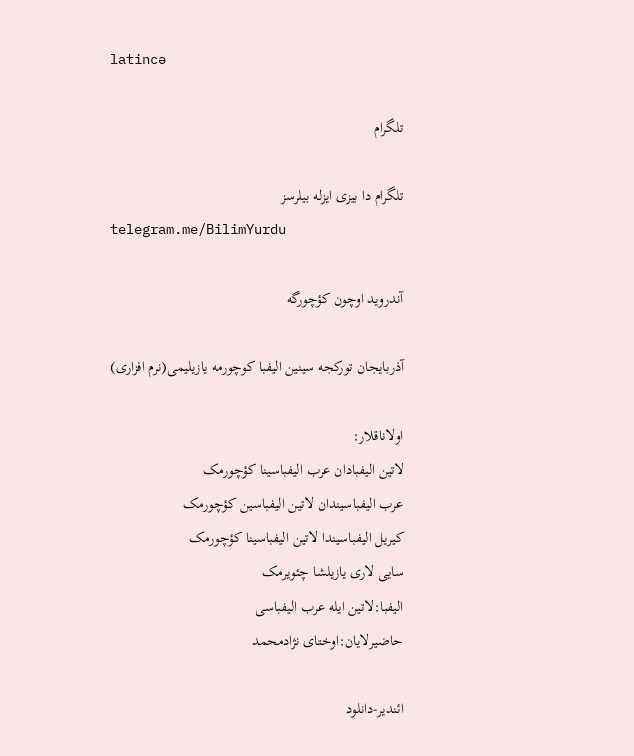latincə

تلگرام

تلگرام دا بیزی ایزله بیلرسز
telegram.me/BilimYurdu

آندروید اوچون کؤچورگه

آذربایجان تورکجه سینین الیفبا کوچورمه یازیلیمی(نرم افزاری)

اولاناقلار:
لاتین الیفبادان عرب الیفباسینا کؤچورمک
عرب الیفباسیندان لاتین الیفباسین کؤچورمک
کیریل الیفباسیندا لاتین الیفباسینا کؤچورمک
سایی لاری یازیلشا چئویرمک
الیفبا:لاتین ایله عرب الیفباسی
حاضیرلایان:اوختای نژادمحمد

ائندیر-دانلود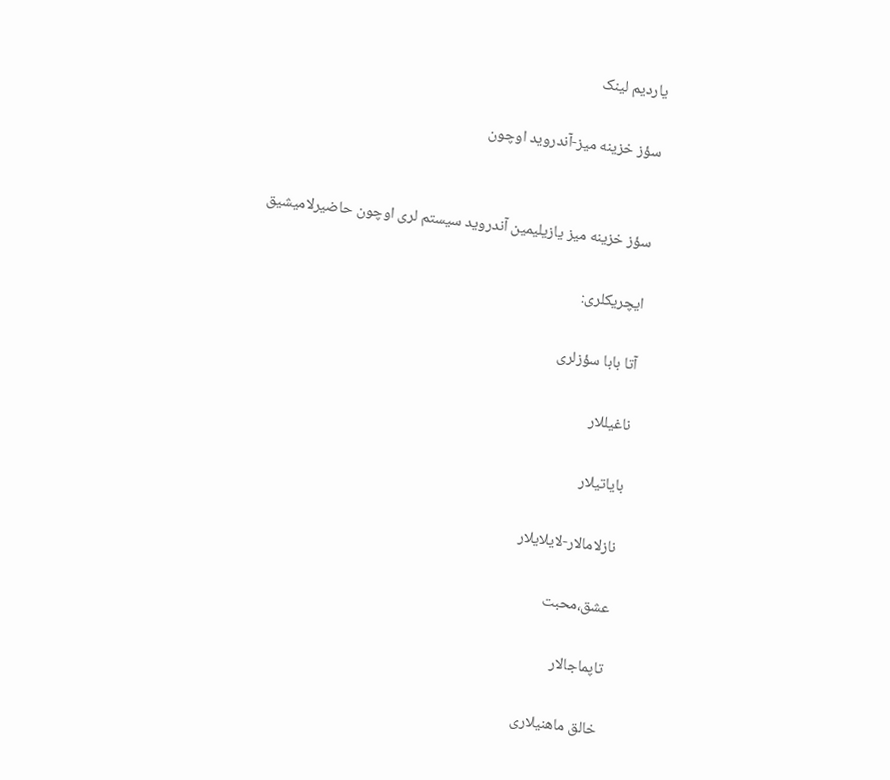یاردیم لینک

سؤز خزینه میز-آندروید اوچون


سؤز خزینه میز یازیلیمین آندروید سیستم لری اوچون حاضیرلامیشیق

ایچریکلری:

آتا بابا سؤزلری

ناغیللار

بایاتیلار

نازلامالار-لایلایلار

عشق،محبت

تاپماجالار

خالق ماهنیلاری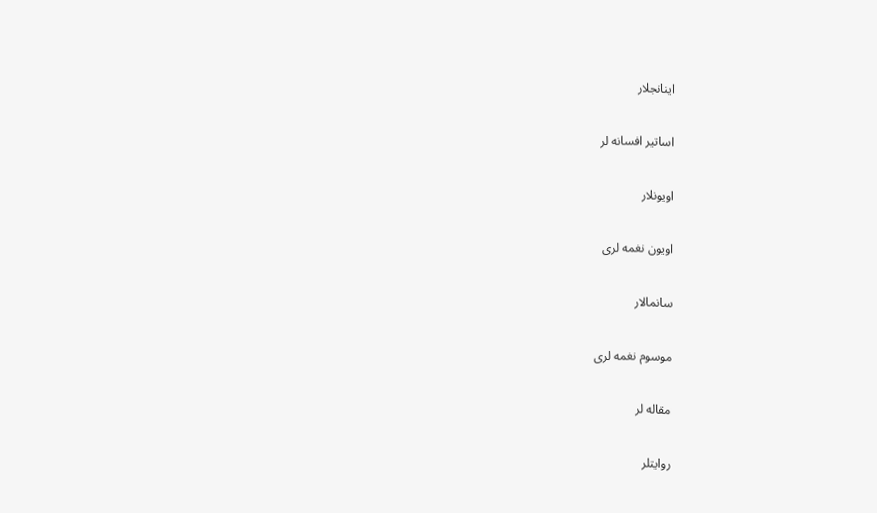اینانجلار

اساتیر افسانه لر

اویونلار

اویون نغمه لری

سانمالار

موسوم نغمه لری

مقاله لر

روایتلر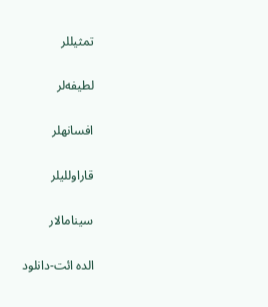تمثیللر

لطیفه‌‌‌لر

افسانهلر

قاراوللیلر

سینامالار

الده ائت-دانلود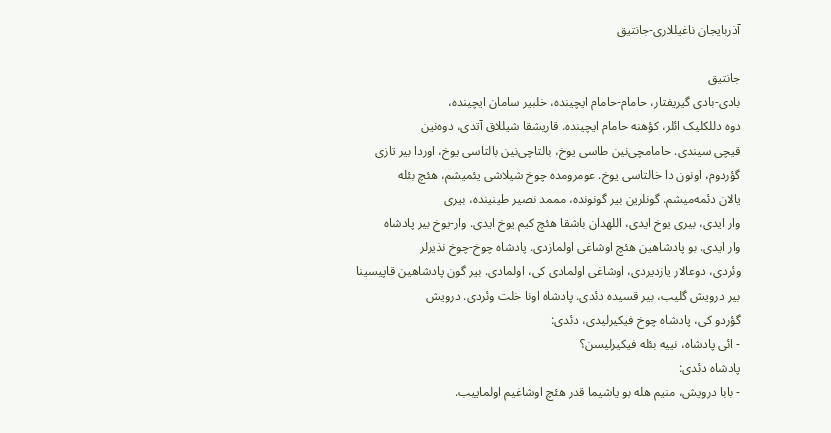آذربایجان ناغیللاری-جانتیق

جانتیق
بادی-بادی گیریفتار، حامام-حامام ایچینده، خلبیر سامان ایچینده،
دوه دللکلیک ائلر، کؤهنه حامام ایچینده. قاریشقا شیللاق آتدی، دوه‌نین
قیچی سیندی. حامامچی‌نین طاسی یوخ، بالتاچی‌نین بالتاسی یوخ، اوردا بیر تازی
گؤردوم، اونون دا خالتاسی یوخ. عومرومده چوخ شیلاشی یئمیشم، هئچ بئله
یالان دئمه‌میشم. گونلرین بیر گونونده، مممد نصیر طینینده، بیری
وار ایدی، بیری یوخ ایدی، اللهدان باشقا هئچ کیم یوخ ایدی. وار-یوخ بیر پادشاه
وار ایدی. بو پادشاهین هئچ اوشاغی اولمازدی. پادشاه چوخ-چوخ نذیرلر
وئردی، دوعالار یازدیردی، اوشاغی اولمادی کی، اولمادی. بیر گون پادشاهین قاپیسینا
بیر درویش گلیب، بیر قسیده‌‌‌ دئدی. پادشاه اونا خلت وئردی. درویش
گؤردو کی، پادشاه چوخ فیکیرلیدی، دئدی:
- ائی پادشاه، نییه بئله فیکیرلیسن؟
پادشاه دئدی:
- بابا درویش، منیم هله بو یاشیما قدر هئچ اوشاغیم اولماییب.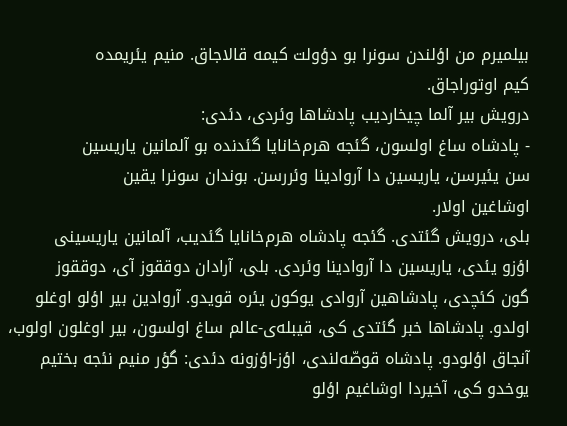بیلمیرم من اؤلندن سونرا بو دؤولت کیمه قالاجاق. منیم یئریمده
کیم اوتوراجاق.
درویش بیر آلما چیخاردیب پادشاها وئردی، دئدی:
- پادشاه ساغ اولسون، گئجه هرم‌خانایا گئدنده بو آلمانین یاریسین
سن یئیرسن، یاریسین دا آروادینا وئررسن. بوندان سونرا یقین
اوشاغین اولار.
بلی، درویش گئتدی. گئجه پادشاه هرم‌خانایا گئدیب، آلمانین یاریسینی
اؤزو یئدی، یاریسین دا آروادینا وئردی. بلی، آرادان دوققوز آی، دوققوز
گون کئچدی، پادشاهین آروادی یوکون یئره قویدو. آروادین بیر اؤلو اوغلو
اولدو. پادشاها خبر گئتدی کی، قیبله‌ی-عالم ساغ اولسون، بیر اوغلون اولوب،
آنجاق اؤلودو. پادشاه قوصّه‌‌لندی، اؤز-اؤزونه دئدی: گؤر منیم نئجه بختیم
یوخدو کی، آخیردا اوشاغیم اؤلو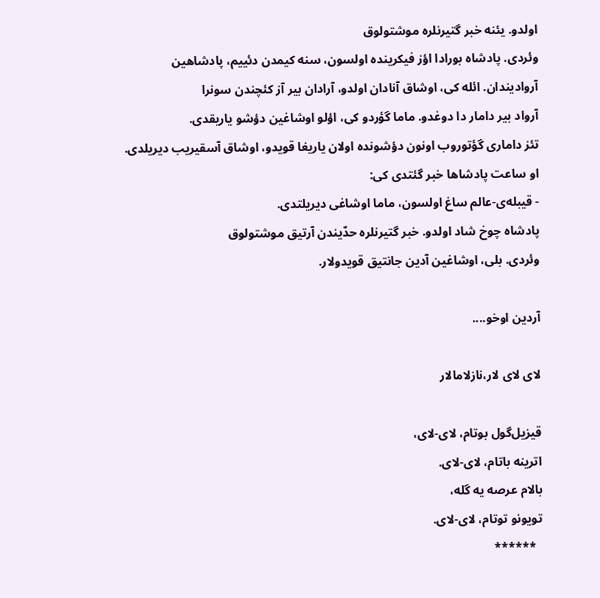اولدو. یئنه خبر گتیرنلره موشتولوق
وئردی. پادشاه بورادا اؤز فیکرینده اولسون، سنه کیمدن دئییم، پادشاهین
آروادیندان. ائله کی، اوشاق آنادان اولدو، آرادان بیر آز کئچندن سونرا
آرواد بیر دامار دا دوغدو. ماما گؤردو کی، اؤلو اوشاغین دؤشو یاریقدی.
تئز داماری گؤتوروب اونون دؤشونده اولان یاریغا قویدو، اوشاق آسقیریب دیریلدی.
او ساعت پادشاها خبر گئتدی کی:
- قیبله‌ی-عالم ساغ اولسون، ماما اوشاغی دیریلتدی.
پادشاه چوخ شاد اولدو. خبر گتیرنلره حدّیندن آرتیق موشتولوق
وئردی. بلی، اوشاغین آدین جانتیق قویدولار.

آردین اوخو....

لای لای لار،نازلامالار

قیزیل‌گول بوتام، لای-لای،
اترینه باتام، لای-لای.
بالام عرصه‌ یه‌‌ گله،
تویونو توتام، لای-لای.
  ******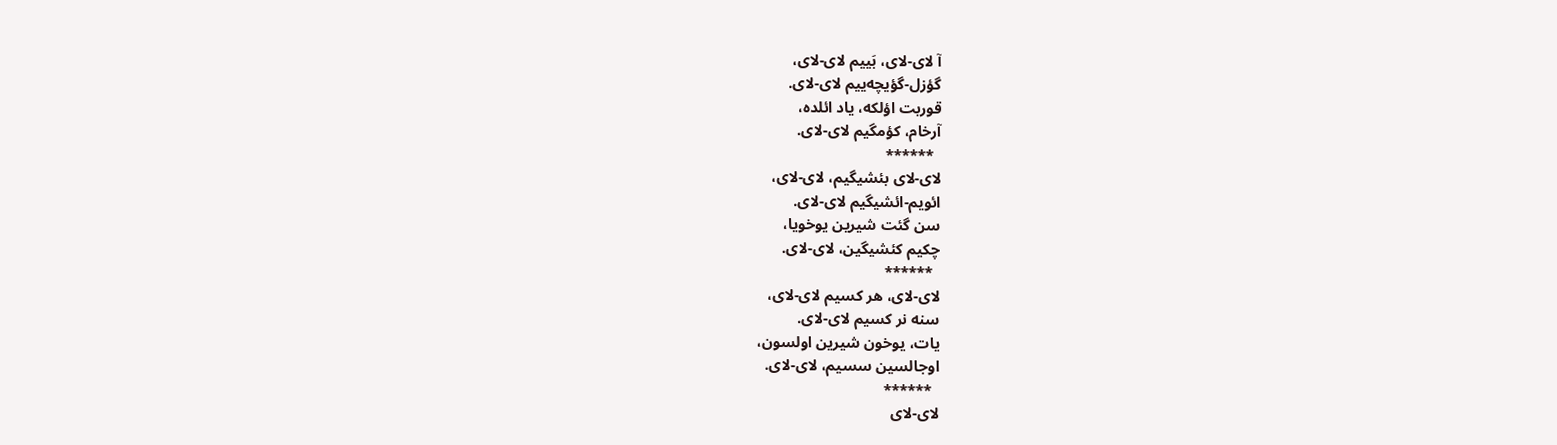آ لای-لای، بَییم لای-لای،
گؤزل-گؤیچه‌ییم لای-لای.
قوربت اؤلکه، یاد ائلده،
آرخام، کؤمگیم لای-لای.
  ******
لای-لای بئشیگیم، لای-لای،
ائویم-ائشیگیم لای-لای.
سن گئت شیرین یوخویا،
چکیم کئشیگین، لای-لای.
  ******
لای-لای، هر کسیم لای-لای،
سنه نر کسیم لای-لای.
یات، یوخون شیرین اولسون،
اوجالسین سسیم، لای-لای.
  ******
لای-لای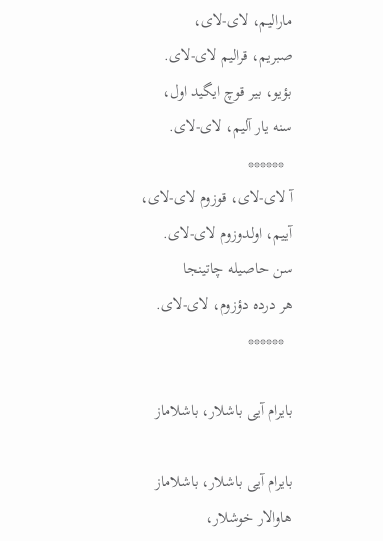مارالیم، لای-لای،
صبریم، قرالیم لای-لای.
بؤیو، بیر قوچ ایگید اول،
سنه یار آلیم، لای-لای.
  ******
آ لای-لای، قوزوم لای-لای،
آییم، اولدوزوم لای-لای.
سن حاصیله چاتینجا
هر درده دؤزوم، لای-لای.
  ******

بایرام آیی باشلار، باشلاماز

بایرام آیی باشلار، باشلاماز
هاوالار خوشلار،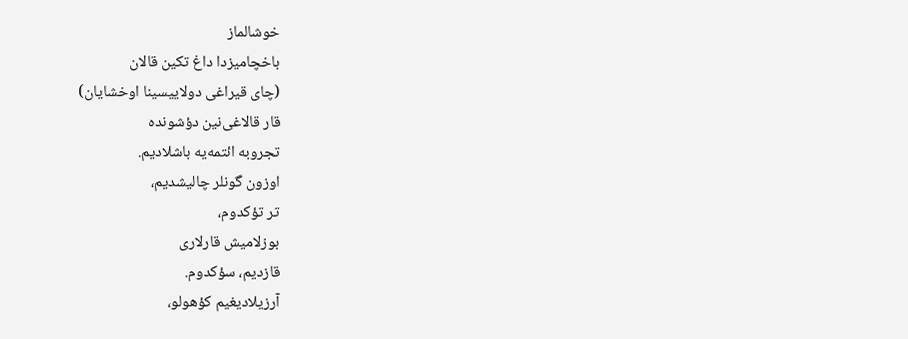خوشالماز
باخچامیزدا داغ تکین قالان
(چای قیراغی دولاییسینا اوخشایان)
قار قالاغی‌نین دؤشونده
تجروبه ائتمه‌یه باشلادیم.
اوزون گونلر چالیشدیم،
تر تؤکدوم،
بوزلامیش قارلاری
قازدیم، سؤکدوم.
آرزیلادیغیم کؤهولو،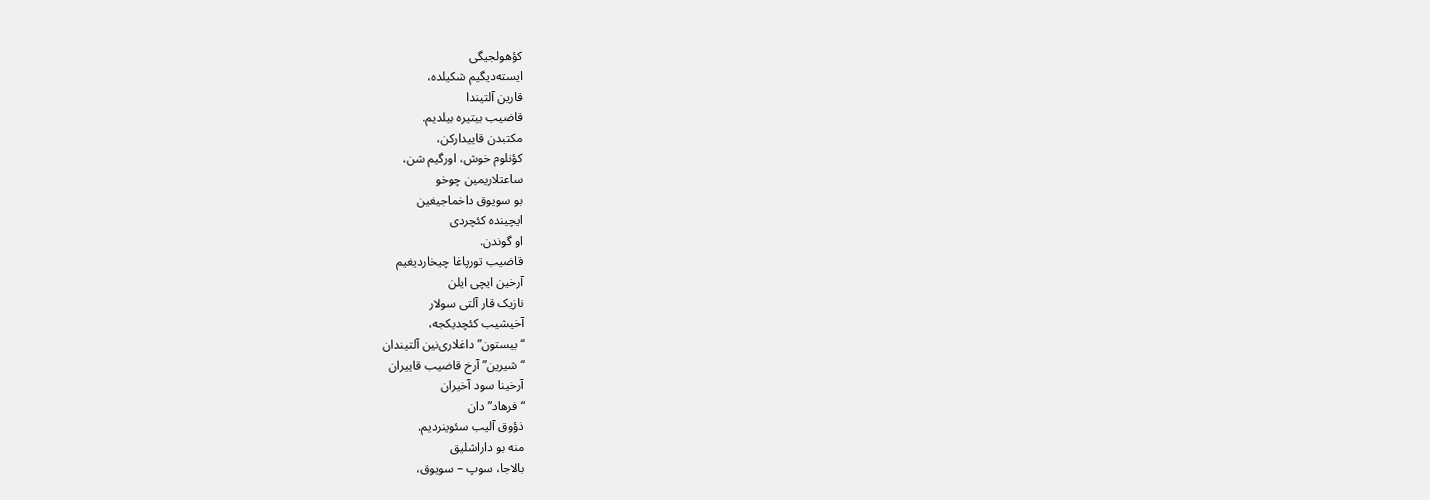کؤهولجیگی
ایسته‌دیگیم شکیلده،
قارین آلتیندا
قاضیب بیتیره بیلدیم.
مکتبدن قاییدارکن،
کؤنلوم خوش، اورگیم شن،
ساعتلاریمین چوخو
بو سویوق داخماجیغین
ایچینده کئچردی
او گوندن.
قاضیب تورپاغا چیخاردیغیم
آرخین ایچی ایلن
نازیک قار آلتی سولار
آخیشیب کئچدیکجه،
“بیستون” داغلاری‌نین آلتیندان
“شیرین” آرخ قاضیب قاییران
آرخینا سود آخیران
“فرهاد”دان
ذؤوق آلیب سئوینردیم.
منه بو داراشلیق
بالاجا، سوپ – سویوق،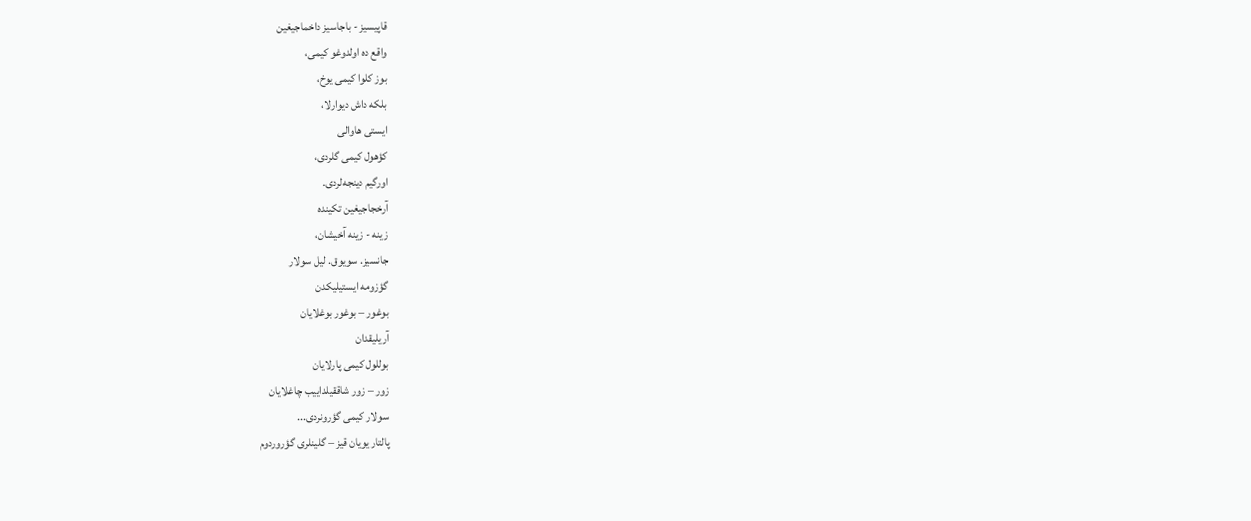قاپیسیز - باجاسیز داخماجیغین
واقع ده اولدوغو کیمی،
بوز کلوا کیمی یوخ،
بلکه داش دیوارلا،
ایستی هاوالی
کؤهول کیمی گلردی،
اورگیم دینجه‌لردی.
آرخجاجیغین تکینده
زینه - زینه آخیشان،
جانسیز. سویوق. لیل سولار
گؤزومه ایستیلیکدن
بوغور – بوغور بوغلایان
آریلیقدان
بوللول کیمی پارلایان
زور – زور شاققیلداییب چاغلایان
سولار کیمی گؤرونردی...
پالتار یویان قیز – گلینلری گؤروردوم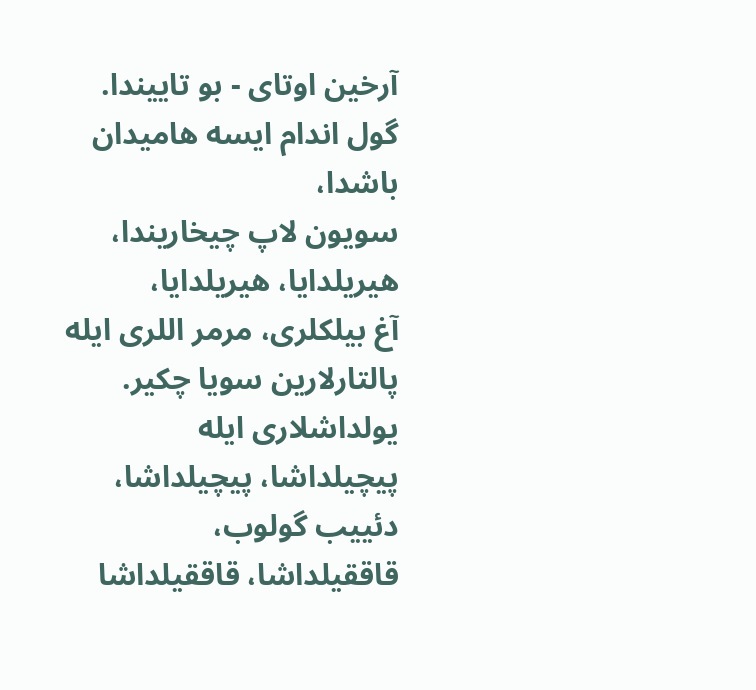آرخین اوتای - بو تاییندا.
گول اندام ایسه هامیدان باشدا،
سویون لاپ چیخاریندا،
هیریلدایا، هیریلدایا،
آغ بیلکلری، مرمر اللری ایله
پالتارلارین سویا چکیر.
یولداشلاری ایله
پیچیلداشا، پیچیلداشا،
دئییب گولوب،
قاققیلداشا، قاققیلداشا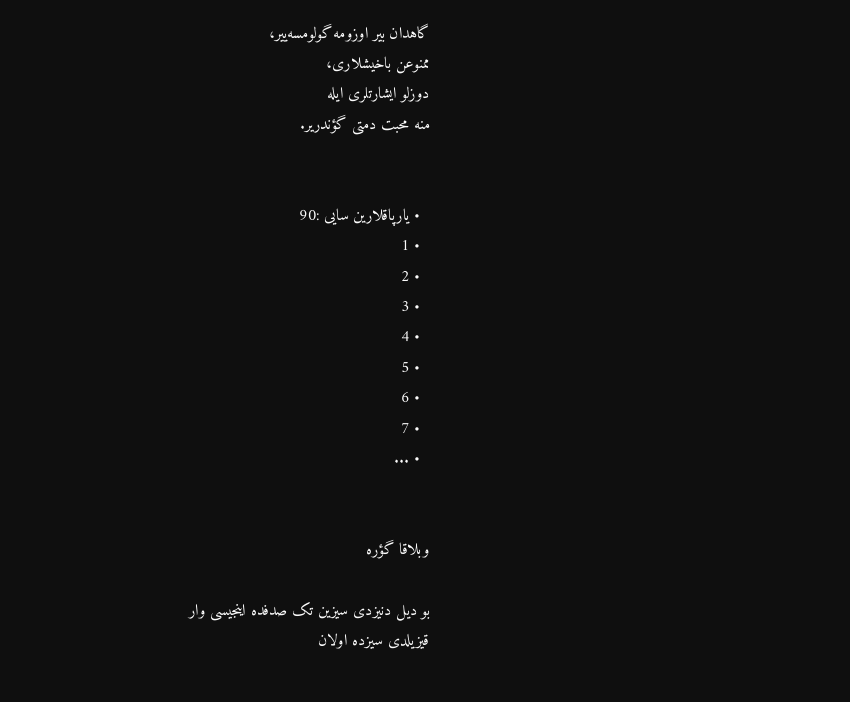گاهدان بیر اوزومه گولومسه‌ییر،
ممنوعن باخیشلاری،
دوزلو ایشارتلری ایله
منه محبت دمتی گؤندریر.


  • یارپاقلارین سایی :90
  • 1
  • 2
  • 3
  • 4
  • 5
  • 6
  • 7
  • ...


وبلاقا گؤره

بو دیل دنیزدی سیزین تک صدفده اینجیسی وار
قیزیلدی سیزده اولان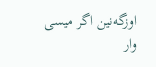اوزگه‌نین اگر میسی وار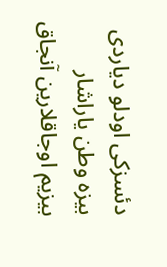دئسزکی اودلو دیاردی بیزه وطن یاراشار
بیزیم اوجاقلارین آنجاق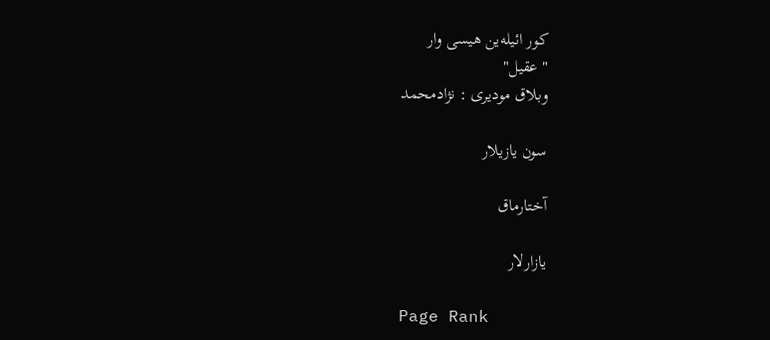کور ائیله‌ین هیسی وار
"عقیل"
وبلاق مودیری : نژادمحمد

سون یازیلار

آختارماق

یازارلار

Page Rank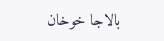بالاجا خوخان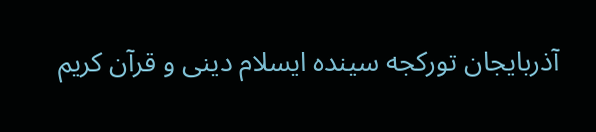آذربایجان تورکجه سینده ایسلام دینی و قرآن کریم